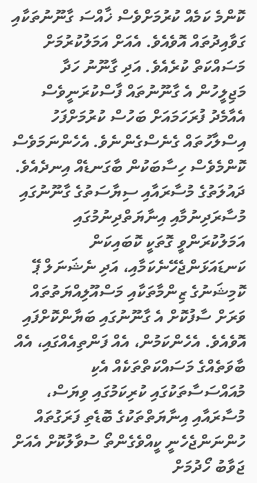ކޮންމެ ކަމެއް ކުރުމަށްވެސް ޚާއްސަ ގާނޫނުތަކާއި ގަވާއިދުތައް އޮވެއެވެ. އެއަށް އަމަލުކުރުމަށް މަސައްކަތް ކުރެއެވެ. އަދި ގާނޫނު ހަދާ މަޖިލީހުން އެ ގާނޫނުތައް ފާސްކުރަނީވެސް އެއާމެދު ފުރަހަމައަށް ބަހުސް ކުރުމަށްފަހު އިސްލާހުތައް ގެނެސްގެންނެވެ. އެހެންނަމަވެސް ކޮންމެވެސް ހިސާބަކުން ބާގަނޑެއް އިނދެއެވެ.
ދައުލަތުގެ މުސާރައާއި ސިޔާސަތުގެ ގާނޫނުގައި މުސާރަދިނުމާއި އިނާޔަތްދިނުމުގައި އަމަލުކުރަންވީ ގޮތަކީ ކޮބައިކަން ކަނޑައަޅަންޖެހޭނެކަމާއި، އަދި ނެޝަނަލް ޕޭ ކޮމިޝަނުގެ ޒިންމާތަކާއި މަސްއޫލިއްޔަތުތައް ވަރަށް ސާފުކޮށް އެ ގާނޫނުގައި ބަޔާންކޮށްފައި އޮވެއެވެ. އެހެންކަމުން، އެއް ފަންތިއެއްގައި، އެއް ބާވަތެއްގެ މަސައްކަތްތަކެއް އެކި މުއައްސަސާތަކުގައި ކުރިކަމުގައި ވިޔަސް، މުސާރައާއި އިނާޔަތްތަކުގެ ބޮޑެތި ފަރަގުތައް ހުންނަންޖެހެނީ ކީއްވެގެންތޯ ސުވާލުކޮށް އެއަށް ޖަވާބު ހޯދުމަށް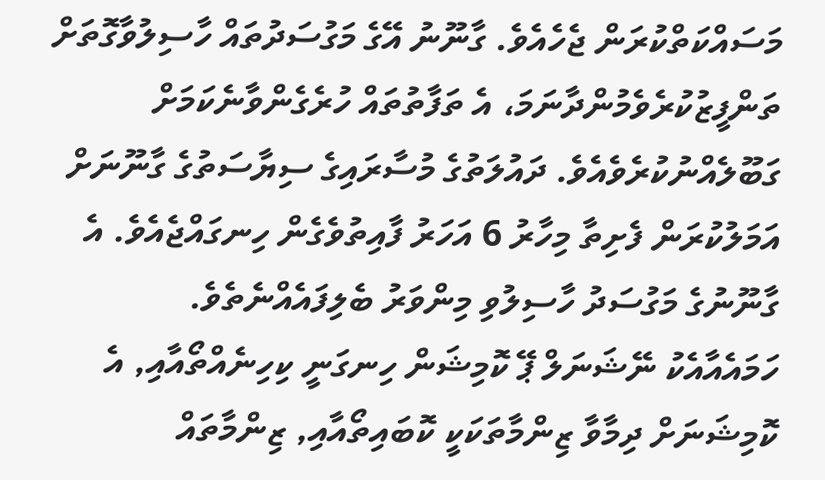މަސައްކަތްކުރަން ޖެހެއެވެ. ގާނޫނު އޭގެ މަގުސަދުތައް ހާސިލުވާގޮތަށް ތަންފީޒުކުރެވެމުންދާނަމަ، އެ ތަފާތުތައް ހުރެގެންވާނެކަމަށް ގަބޫލެއްނުކުރެވެއެވެ. ދައުލަތުގެ މުސާރައިގެ ސިޔާސަތުގެ ގާނޫނަށް އަމަލުކުރަން ފެށިތާ މިހާރު 6 އަހަރު ފާއިތުވެގެން ހިނގައްޖެއެވެ. އެ ގާނޫނުގެ މަގުސަދު ހާސިލުވި މިންވަރު ބެލިފައެއްނެތެވެ.
ހަމައެއާއެކު ނޭޝަނަލް ޕޭ ކޮމިޝަން ހިނގަނީ ކިހިނެއްތޯއާއި, އެ ކޮމިޝަނަށް ދިމާވާ ޒިންމާތަކަކީ ކޮބައިތޯއާއި, ޒިންމާތައް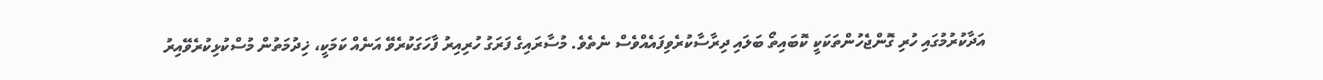އަދާކުރުމުގައި ހުރި ގޮންޖެހުންތަކަކީ ކޮބައިތޯ ބަލައި ދިރާސާކުރެވިފައެއްވެސް ނެތެވެ. މުސާރައިގެ ފަރަގު ހުރިއިރު ފާހަގަކުރެވޭ އަނެއް ކަމަކީ، ޚިދުމަތުން މުސްކުޅިކުރެވޭއިރު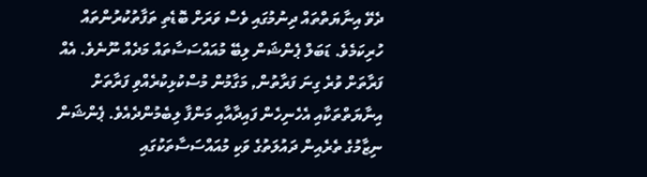ދެވޭ އިނާޔަތްތައް ދިނުމުގައި ވެސް ވަރަށް ބޮޑެތި ތަފާތުކުރުންތައް ހުރިކަމެވެ. ޑަބަލް ޕެންޝަން ލިބޭ މުއައްސަސާތައް މަދެއް ނޫނެވެ. އެއް ފަރާތަށް ވުރެ ގިނަ ފަރާތުން, މަގާމުން މުސްކުޅިކުރެއްވި ފަރާތަށް އިނާޔަތްތަކާއި އެހެނިހެން ފައިދާއާއި މަންފާ ލިބެމުންދެއެވެ. ޕެންޝަން ނިޒާމުގެ ތެރެއިން ދައުލަތުގެ ވަކި މުއައްސަސާތަކުގައި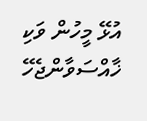އުޅޭ މީހުން ވަކި ޚާއްސަވާންޖެހޭ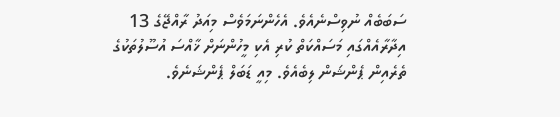ސަބަބެއް ނުވިސްނެއެވެ. އެހެންނަމަވެސް މިއަދު ރާއްޖޭގެ 13 އިދާރާއެއްގައި މަސައްކަތް ކުރި އެކި މީހުންނަށް ޚާއްސަ އުސޫލުތަކުގެ ތެރެއިން ޕެންޝަން ލިބެއެވެ. މިއީ ޑަބަލް ޕެންޝަނެވެ.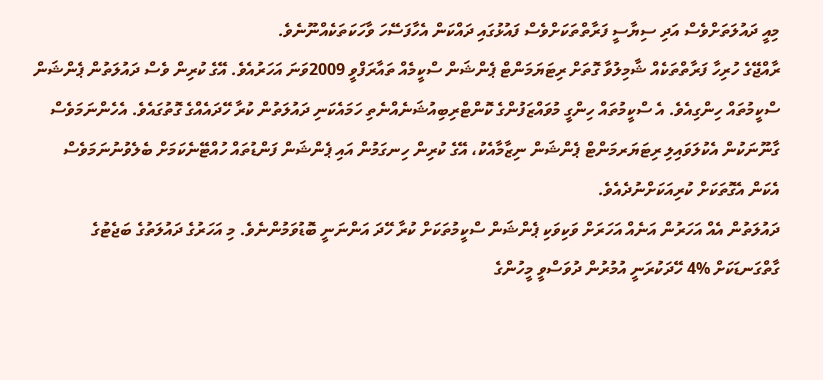މިއީ ދައުލަތަށްވެސް އަދި ސިޔާސީ ފަރާތްތަކަށްވެސް ފައުޅުގައި ދައްކަން އެހާފަސޭހަ ވާހަކަތަކެއްނޫނެވެ.
ރާއްޖޭގެ ހުރިހާ ފަރާތްތަކެއް ޝާމިލުވާ ގޮތަށް ރިޓަޔަމަންޓް ޕެންޝަން ސްކީމެއް ތައާރަފްވީ 2009ވަނަ އަހަރުއެވެ. އޭގެ ކުރިން ވެސް ދައުލަތުން ޕެންޝަން ސްކީމުތައް ހިންގިއެވެ. އެ ސްކީމުތައް ހިންގީ މުވައްޒަފުންގެ ކޮންޓްރިބިއުޝަނެއްނެތި ހަމައެކަނި ދައުލަތުން ކުރާ ހޭދައެއްގެ ގޮތުގައެވެ. އެހެންނަމަވެސް ގާނޫނަކުން އެކުލަވައިލި ރިޓަޔަރމަންޓް ޕެންޝަން ނިޒާމާއެކު، އޭގެ ކުރިން ހިނގަމުން އައި ޕެންޝަން ފަންޑުތައް ހުއްޓޭނެކަމަށް ބެލެވުނުނަމަވެސް އެކަން އެގޮތަކަށް ކުރިއަކަށްނުދެއެވެ.
ދައުލަތުން އެއް އަހަރުން އަނެއް އަހަރަށް ވަކިވަކި ޕެންޝަން ސްކީމުތަކަށް ކުރާ ހޭދަ އަންނަނީ ބޮޑުވަމުންނެވެ. މި އަހަރުގެ ދައުލަތުގެ ބަޖެޓުގެ ގާތްގަނޑަކަށް %4 ހޭދަކުރަނީ އުމުރުން ދުވަސްވީ މީހުންގެ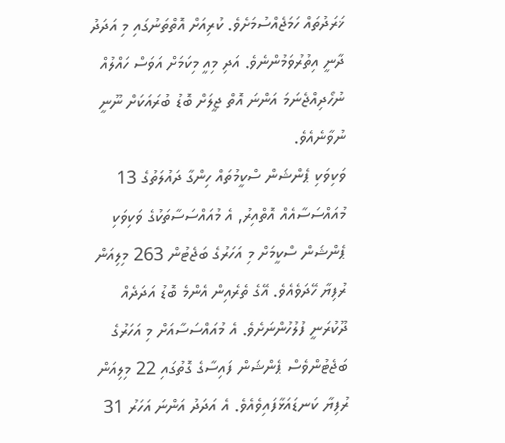ޚަރަދުތައް ހަމަޖެއްސުމަށެވެ. ކުރިއަށް އޮތްތަނުގައި މި އަދަދު ދާނީ އިތުރުވަމުންނެވެ. އަދި މިއީ މިކަމަށް އަވަސް ހައްލުއް ނުހޯދިއްޖެނަމަ އަންނަ އޮތް ޖީލަށް ބޮޑު ބުރައަކަށް ނޫނީ ނުވާނެއެވެ.
ވަކިވަކި ޕެންޝަން ސްކީމުތައް ހިންގާ ދައުލަތުގެ 13 މުއައްސަސާއެއް އޮތްއިރު, އެ މުއައްސަސާތަކުގެ ވަކިވަކި ޕެންޝަން ސްކީމަށް މި އަހަރުގެ ބަޖެޓުން 263 މިލިއަން ރުފިޔާ ހޭދަވެއެވެ. އޭގެ ތެރެއިން އެންމެ ބޮޑު އަދަދެއް ދޫކުރަނީ ފުލުހުންނަށެވެ. އެ މުއައްސަސާއަށް މި އަހަރުގެ ބަޖެޓުންވެސް ޕެންޝަން ފައިސާގެ ގޮތުގައި 22 މިލިއަން ރުފިޔާ ކަނޑައަޅާފައިވެއެވެ. އެ އަދަދު އަންނަ އަހަރު 31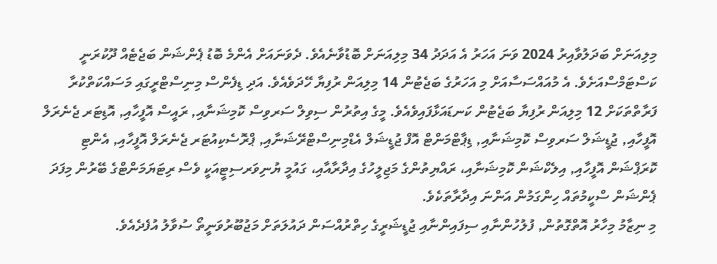މިލިއަނަށް ބަދަލުވާއިރު 2024 ވަނަ އަހަރު އެ އަދަދު 34 މިލިއަނަށް ބޮޑުވާނެއެވެ. ދެވަނައަށް އެންމެ ބޮޑު ޕެންޝަން ބަޖެޓެއް ދޫކުރަނީ ކަސްޓަމްސްއަށެވެ. އެ މުއައްސަސާއަށް މި އަހަރުގެ ބަޖެޓުން 14 މިލިއަން ރުފިޔާ ހޭދަވެއެވެ. އަދި ޑިފެންސް މިނިސްޓްރީގައި މަސައްކަތްކުރާ ފަރާތްތަކަށް 12 މިލިއަން ރުފިޔާ ބަޖެޓުން ކަނޑައަޅާފައިވެއެވެ. މީގެ އިތުރުން ސިވިލް ސަރވިސް ކޮމިޝަނާއި, ރައީސް އޮފީހާއި, އޮޑިޓަރ ޖެނެރަލް އޮފީހާއި, ޖުޑީޝަލް ސަރވިސް ކޮމިޝަނާއި, ޑިޕާޓްމަންޓް އޮފް ޖުޑީޝަލް އެޑްމިނިސްޓްރޭޝަނާއި, ޕްރޮސެކިއުޓަރ ޖެނެރަލް އޮފީހާއި, އެންޓި ކޮރަޕްޝަން އޮފީހާއި, އިލެކްޝަން ކޮމިޝަނާއި، ރައްޔިތުންގެ މަޖިލީހުގެ އިދާރާއާއި، ގައުމީ ޔުނިވަރސިޓީއަކީ ވެސް ރިޓަޔަމަންޓްގެ ބޭރުން މިފަދަ ޕެންޝަން ސްކީމުތައް ހިންގަމުން އަންނަ އިދާރާތަކެވެ.
މި ނިޒާމު މިހާރު އޮތްގޮތުން, ފުލުހުންނާއި ސިފައިންނާއި ޖުޑީޝަރީގެ ހިތްރުއްސަން ދައުލަތަށް މަޖުބޫރުވަނީތޯ ސުވާލު އުފެދެއެވެ.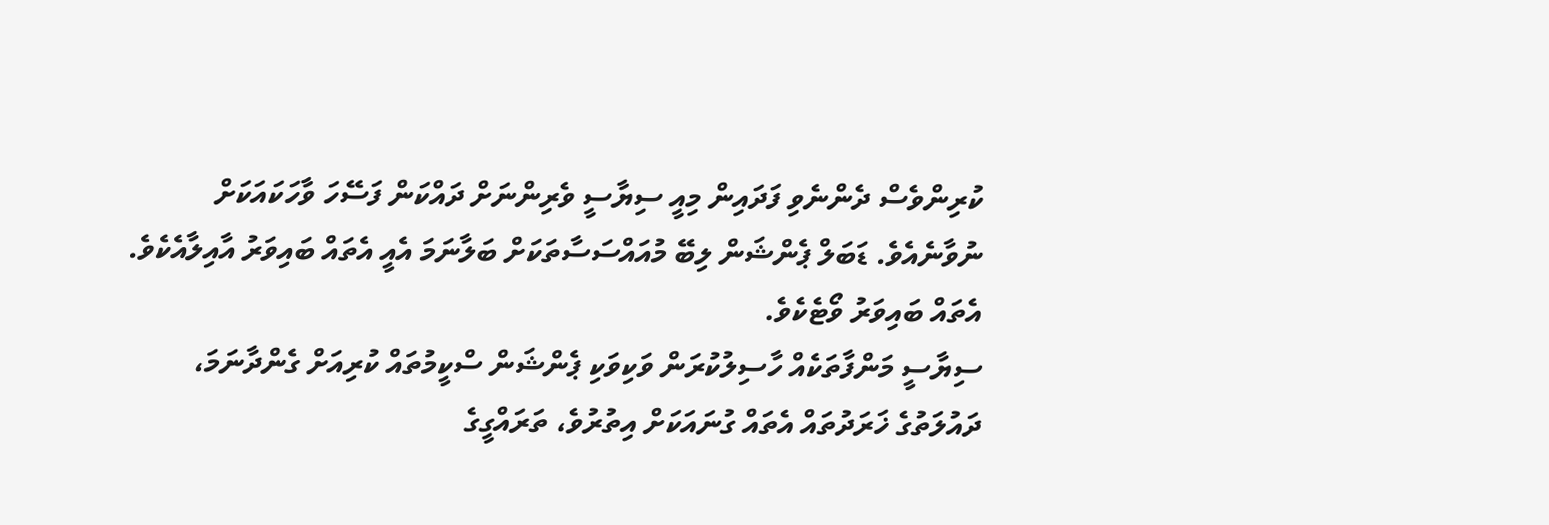ކުރިންވެސް ދެންނެވި ފަދައިން މިއީ ސިޔާސީ ވެރިންނަށް ދައްކަން ފަސޭހަ ވާހަކައަކަށް ނުވާނެއެވެ. ޑަބަލް ޕެންޝަން ލިބޭ މުއައްސަސާތަކަށް ބަލާނަމަ އެއީ އެތައް ބައިވަރު އާއިލާއެކެވެ. އެތައް ބައިވަރު ވޯޓެކެވެ.
ސިޔާސީ މަންފާތަކެއް ހާސިލުކުރަން ވަކިވަކި ޕެންޝަން ސްކީމުތައް ކުރިއަށް ގެންދާނަމަ، ދައުލަތުގެ ޚަރަދުތައް އެތައް ގުނައަކަށް އިތުރުވެ، ތަރައްގީގެ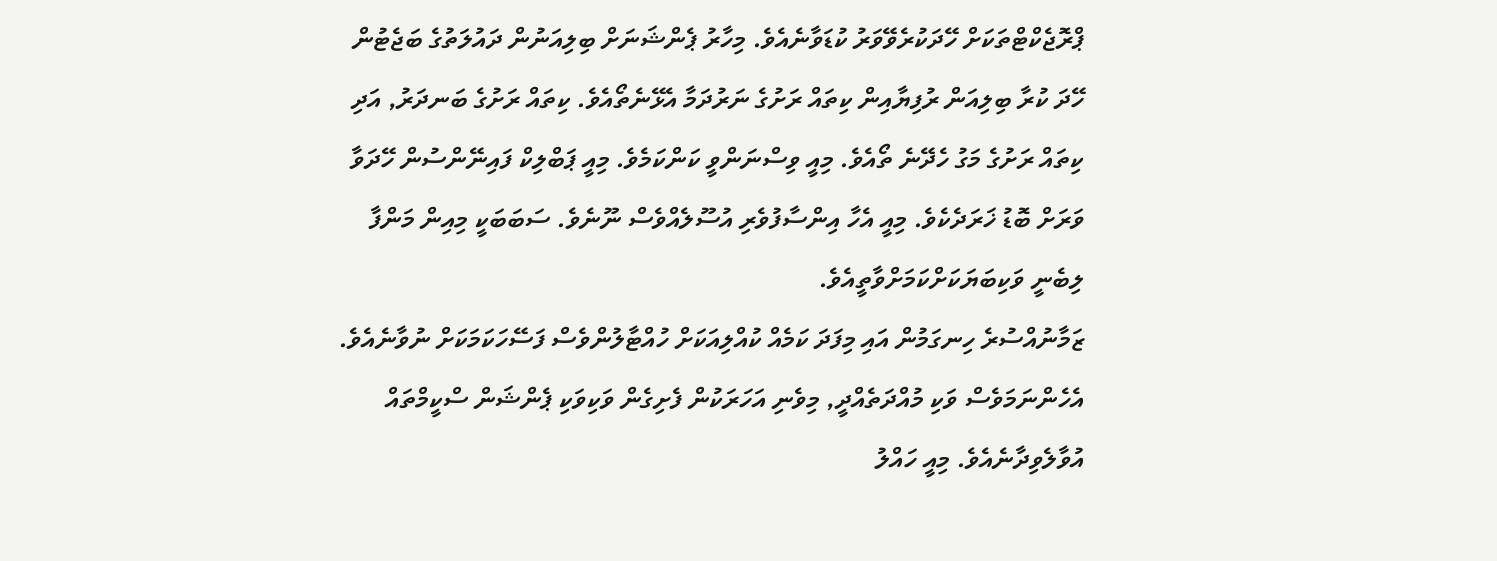ޕްރޮޖެކްޓްތަކަށް ހޭދަކުރެވޭވަރު ކުޑަވާނެއެވެ. މިހާރު ޕެންޝަނަށް ބިލިއަނުން ދައުލަތުގެ ބަޖެޓުން ހޭދަ ކުރާ ބިލިއަން ރުފިޔާއިން ކިތައް ރަށުގެ ނަރުދަމާ އެޅޭނެތޯއެވެ. ކިތައް ރަށުގެ ބަނދަރު, އަދި ކިތައް ރަށުގެ މަގު ހެދޭނެ ތޯއެވެ. މިއީ ވިސްނަންވީ ކަންކަމެވެ. މިއީ ޕަބްލިކް ފައިނޭންސުން ހޭދަވާ ވަރަށް ބޮޑު ޚަރަދެކެވެ. މިއީ އެހާ އިންސާފުވެރި އުސޫލެއްވެސް ނޫނެވެ. ސަބަބަކީ މިއިން މަންފާ ލިބެނީ ވަކިބަޔަކަށްކަމަށްވާތީއެވެ.
ޒަމާނުއްސުރެ ހިނގަމުން އައި މިފަދަ ކަމެއް ކުއްލިއަކަށް ހުއްޓާލުންވެސް ފަސޭހަކަމަކަށް ނުވާނެއެވެ. އެހެންނަމަވެސް ވަކި މުއްދަތެއްދީ, މިވެނި އަހަރަކުން ފެށިގެން ވަކިވަކި ޕެންޝަން ސްކީމްތައް އުވާލެވިދާނެއެވެ. މިއީ ހައްލު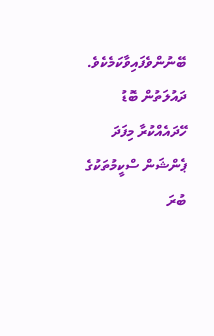ބޭނުންވެފައިވާކަމެކެވެ. ދައުލަތުން ބޮޑު ހޭދައެއްކުރާ މިފަދަ ޕެންޝަން ސްކީމުތަކުގެ ބުރަ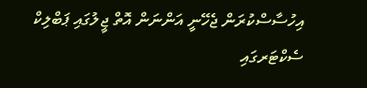އިހުސާސްކުރަން ޖެހޭނީ އަންނަން އޮތް ޖީލުގައި ޕަބްލިކް ސެކްޓަރގައި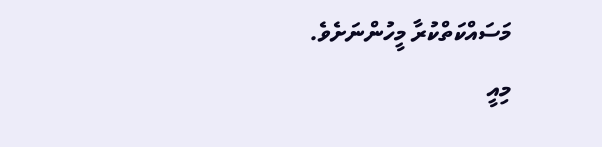މަސައްކަތްކުރާ މީހުންނަށެވެ.
މިއީ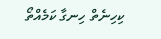ކިހިނެތް ހިނގާ ކަމެއްތޯ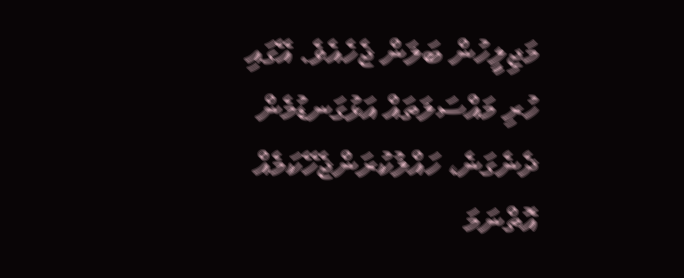މަޖިލީހުން ބަލަން ޖެހެއެވެ. އޭގައި ހުރި މައްސަލަތައް އަޅުގަނޑުމެން ދެނެގަނެ، ހައްލުކުރަންޖެހޭކަމެއް އޮތްނަމަ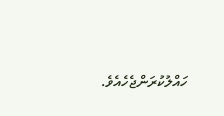ހައްލުކުރަންޖެހެއެވެ.